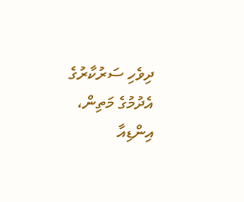ދިވެހި ސަރުކާރުގެ އެދުމުގެ މަތިން، އިންޑިއާ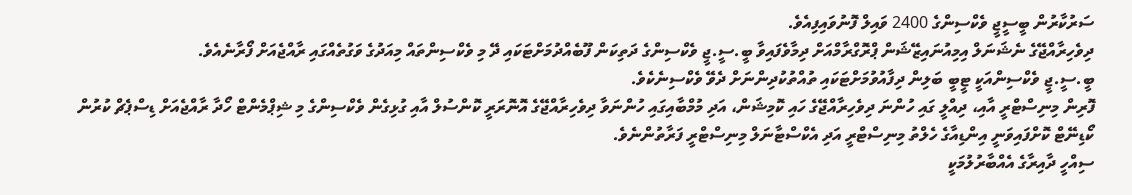ސަރުކާރުން ބީސީޖީ ވެކްސިންގެ 2400 ވައިލް ފޮނުވައިފިއެވެ.
ދިވެހިރާއްޖޭގެ ނެޝަނަލް އިމިއުނައިޒޭޝަން ޕްރޮގްރާމްއަށް ދިމާވެފައިވާ ބީ.ސީ.ޖީ ވެކްސިންގެ ދަތިކަން ފޫބެއްދުމަށްޓަކައި ދޭ މި ވެކްސިންތައް މިއަދުގެ ވަގުތެއްގައި ރާއްޖެއަށް ފޯރާނެއެވެ.
ބީ.ސީ.ޖީ ވެކްސިންއަކީ ޓީބީ ބަލިން ދިފާއުވުމަށްޓަކައި ތުއްތުކުދިންނަށް ދެވޭ ވެކްސިނެކެވެ.
ފޮރިން މިނިސްޓްރީ އާއި، ދިއްލީ ގައި ހުންނަ ދިވެހިރާއްޖޭގެ ހައި ކޮމިޝަން، އަދި މުމްބާއިގައި ހުންނަވާ ދިވެހިރާއްޖޭގެ އޮނޮރަރީ ކޮންސުލް އާއި ގުޅިގެން ވެކްސިންގެ މި ޝިޕްމެންޓް ހޯދާ ރާއްޖެއަށް ޑިސްޕެޗް ކުރުން ކޯޑިނޭޓް ކޮށްފައިވަނީ އިންޑިއާގެ ހެލްތު މިނިސްޓްރީ އަދި އެކްސްޓާނަލް މިނިސްޓްރީ ފަރާތުންނެވެ.
ސިއްހީ ދާއިރާގެ އެއްބާރުލުމަކީ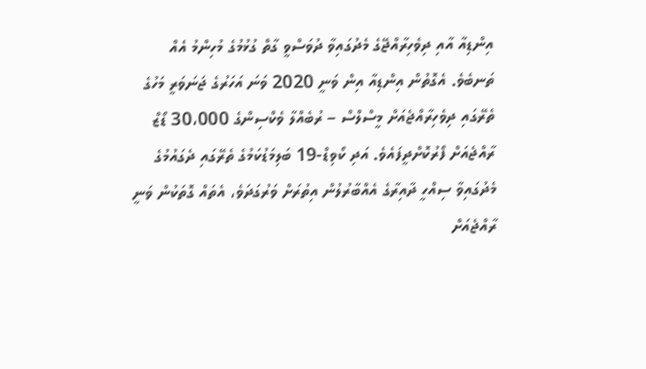އިންޑިއާ އާއި ދިވެހިރާއްޖޭގެ މެދުގައިވާ ދުވަސްވީ ގާތް ގުޅުމުގެ މުހިންމު އެއް ތަނބެވެ. އެގޮތުން އިންޑިއާ އިން ވަނީ 2020 ވަނަ އަހަރުގެ ޖަނަވަރީ މަހުގެ ތެރޭގައި ދިވެހިރާއްޖެއަށް މީސްލްސް – ރުބެއްލާ ވެކްސިންގެ 30،000 ޑޯޒް ރާއްޖެއަށް ފޯރުކޮށްދީފައެވެ. އަދި ކޯވިޑް-19 ބަލިމަޑުކަމުގެ ތެރޭގައި ދެގައުމުގެ މެދުގައިވާ ސިއްހީ ދާއިރާގެ އެއްބާރުލުން އިތުރަށް ވަރުގަދަވެ، އެތައް ގޮތަކުން ވަނީ ރާއްޖެއަށް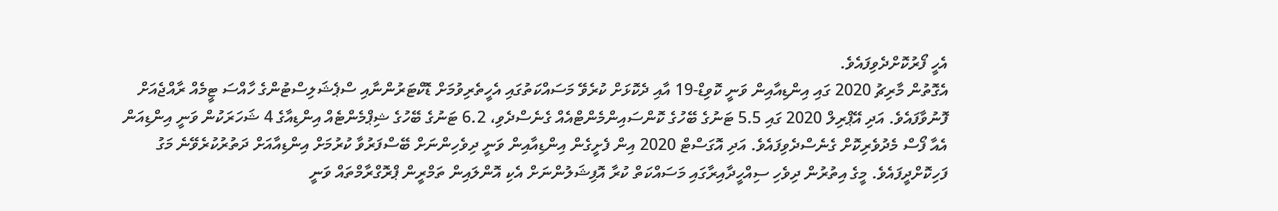އެހީ ފޯރުކޮށްދެވިފައެވެ.
އެގޮތުން މާރިޗު 2020 ގައި އިންޑިއާއިން ވަނީ ކޮވިޑް-19 އާއި ދެކޮޅަށް ކުރެވޭ މަސައްކަތުގައި އެހީތެރިވުމަށް ޑޮކްޓަރުންނާއި ސްޕެޝަލިސްޓުންގެ ހާއްސަ ޓީމެއް ރާއްޖެއަށް ފޮނުވާފައެވެ. އަދި އޭޕްރިލް 2020 ގައި 5.5 ޓަނުގެ ބޭހުގެ ކޮންސައިންމެންޓްއެއް ގެނެސްދެވި، 6.2 ޓަނުގެ ބޭހުގެ ޝިޕްމެންޓެއް އިންޑިއާގެ 4 ޝަހަރަކުން ވަނީ އިންޑިއަން އެއާ ފޯސް މެދުވެރިކޮށް ގެނެސްދެވިފައެވެ. އަދި އޮގަސްޓް 2020 އިން ފެށީގެން އިންޑިއާއިން ވަނީ ދިވެހިންނަށް ބޭސްފަރުވާ ކުރުމަށް އިންޑިއާއަށް ދަތުރުކުރެވޭނެ މަގު ފަހިކޮށްދީފައެވެ. މީގެ އިތުރުން ދިވެހި ސިއްހީދާއިރާގައި މަސައްކަތް ކުރާ އޮފިޝަލުންނަށް އެކި އޮންލައިން ތަމްރީން ޕްރޮގްރާމްތައް ވަނީ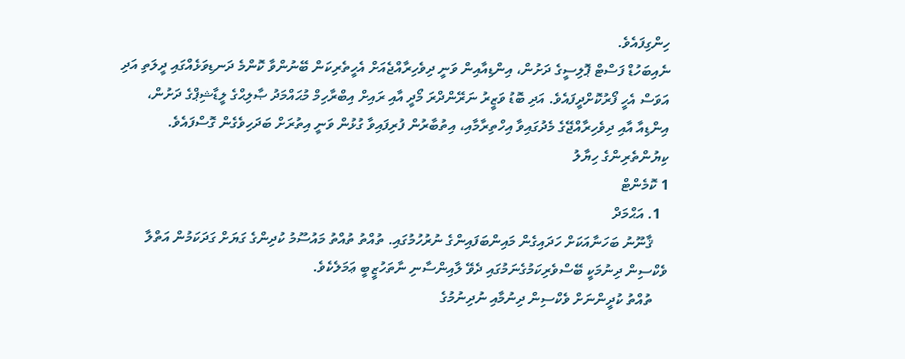ހިންގިފައެވެ.
ނެއިބަހުޑް ފަސްޓް ޕޮލިސީގެ ދަށުން، އިންޑިއާއިން ވަނީ ދިވެހިރާއްޖެއަށް އެހީތެރިކަން ބޭނުންވާ ކޮންމެ ދަނޑިވަޅެއްގައި ދީލަތި އަދި އަވަސް އެހީ ފޯރުކޮށްދީފައެވެ. އަދި ބޮޑު ވަޒީރު ނަރޭންދްރަ މޯދީ އާއި ރައިށް އިބްރާހިމް މުޙައްމަދު ޞާލިޙްގެ ލީޑާޝިޕްގެ ދަށުން، އިންޑިއާ އާއި ދިވެހިރާއްޖޭގެ މެދުގައިވާ އިހްތިރާމާއި، އިތުބާރުން ފުރިފައިވާ ގުޅުން ވަނީ އިތުރަށް ބަދަހިވެގެން ގޮސްފައެވެ.
ކިޔުންތެރިންގެ ހިޔާލު
1 ކޮމެންޓް
  1. އަޙްމަދް
    ޤާނޫނު ބަހަނާއަކަށް ހަދައިގެން މައިންބަފައިންގެ ނުރުހުމުގައި. ތުއްތު ތުއްތު މައުސޫމު ކުދިންގެ ގަޔަށް ގަދަކަމުން އަތްލާ ވެކްސިން ދިނުމަކީ ބޭސްވެރިކަމުގެނަމުގައި ދެވޭ ލާއިންސާނި ނާތަހުޒީބީ ޢަމަލެކެވެ.
    ތުއްތު ކުދީންނަށް ވެކްސިން ދިނުމާއި ނުދިނުމުގެ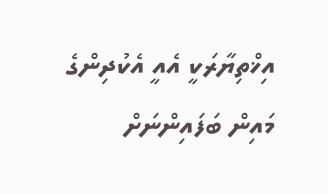އިޚްތިޔާރަކީ އެއީ އެކުދިންގެ މައިން ބަފައިންނަށް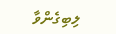ލިބިގެންވާ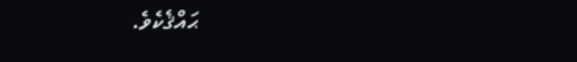ޙައްޤެކެވެ.